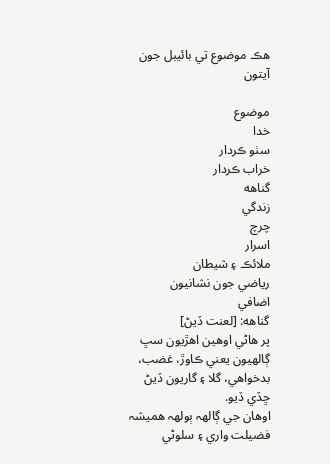هڪ موضوع تي بائيبل جون آيتون

موضوع
خدا
سٺو ڪردار
خراب ڪردار
گناهه
زندگي
چرچ
اسرار
ملائڪ ۽ شيطان
رياضي جون نشانيون
اضافي
گناهه: [لعنت ڏيڻ]
پر ھاڻي اوھين اھڙيون سڀ ڳالھيون يعني ڪاوڙ، غضب، بدخواھي، گلا ۽ گاريون ڏيڻ ڇڏي ڏيو.
اوھان جي ڳالھہ ٻولھہ ھميشہ فضيلت واري ۽ سلوڻي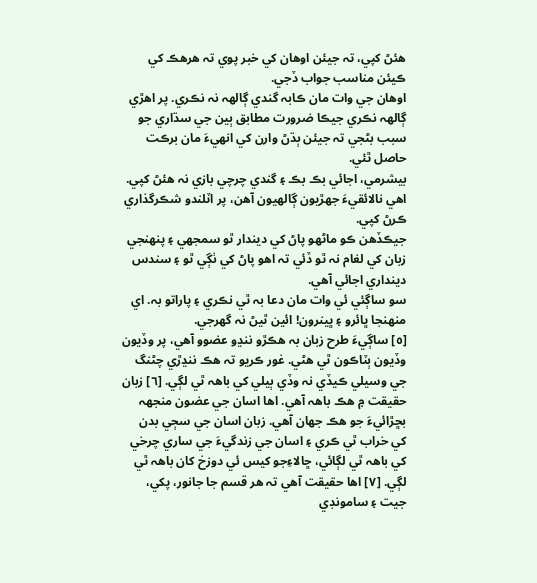ھئڻ کپي، تہ جيئن اوھان کي خبر پوي تہ ھرھڪ کي ڪيئن مناسب جواب ڏجي.
اوھان جي وات مان ڪابہ گندي ڳالھہ نہ نڪري. پر اھڙي ڳالھہ نڪري جيڪا ضرورت مطابق ٻين جي سڌاري جو سبب بڻجي تہ جيئن ٻڌڻ وارن کي انھيءَ مان برڪت حاصل ٿئي.
بيشرمي، اجائي بڪ بڪ ۽ گندي چرچي بازي نہ ھئڻ کپي. اھي نالائقيءَ جھڙيون ڳالھيون آھن، پر اٽلندو شڪرگذاري ڪرڻ کپي.
جيڪڏھن ڪو ماڻھو پاڻ کي ديندار ٿو سمجھي ۽ پنھنجي زبان کي لغام نہ ٿو ڏئي تہ اھو پاڻ کي ٺڳي ٿو ۽ سندس دينداري اجائي آھي.
سو ساڳئي ئي وات مان دعا بہ ٿي نڪري ۽ پاراتو بہ. اي منھنجا ڀائرو ۽ ڀينرون! ائين ٿيڻ نہ گھرجي.
[٥] ساڳيءَ طرح زبان بہ ھڪڙو ننڍو عضوو آھي، پر وڏيون وڏيون ٻٽاڪون ٿي ھڻي. غور ڪريو تہ ھڪ ننڍڙي چڻنگ جي وسيلي ڪيڏي نہ وڏي ٻيلي کي باھہ ٿي لڳي. [٦] زبان حقيقت ۾ ھڪ باھہ آھي. اھا اسان جي عضون منجھہ بڇڙائيءَ جو ھڪ جھان آھي. زبان اسان جي سڄي بدن کي خراب ٿي ڪري ۽ اسان جي زندگيءَ جي ساري چرخي کي باھہ ٿي لڳائي، ڇالاءِجو کيس ئي دوزخ کان باھہ ٿي لڳي. [٧] اھا حقيقت آھي تہ ھر قسم جا جانور، پکي، جيت ۽ سامونڊي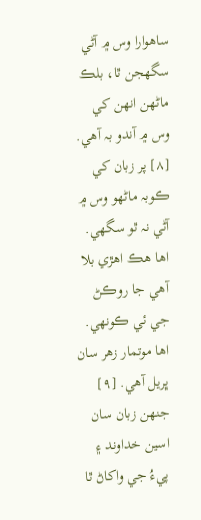ساھوارا وس ۾ آڻي سگھجن ٿا، بلڪ ماڻھن انھن کي وس ۾ آندو بہ آھي. [٨] پر زبان کي ڪوبہ ماڻھو وس ۾ آڻي نہ ٿو سگھي. اھا ھڪ اھڙي بلا آھي جا روڪڻ جي ئي ڪونھي. اھا موتمار زھر سان ڀريل آھي. [٩] جنھن زبان سان اسين خداوند ۽ پيءُ جي واکاڻ ٿا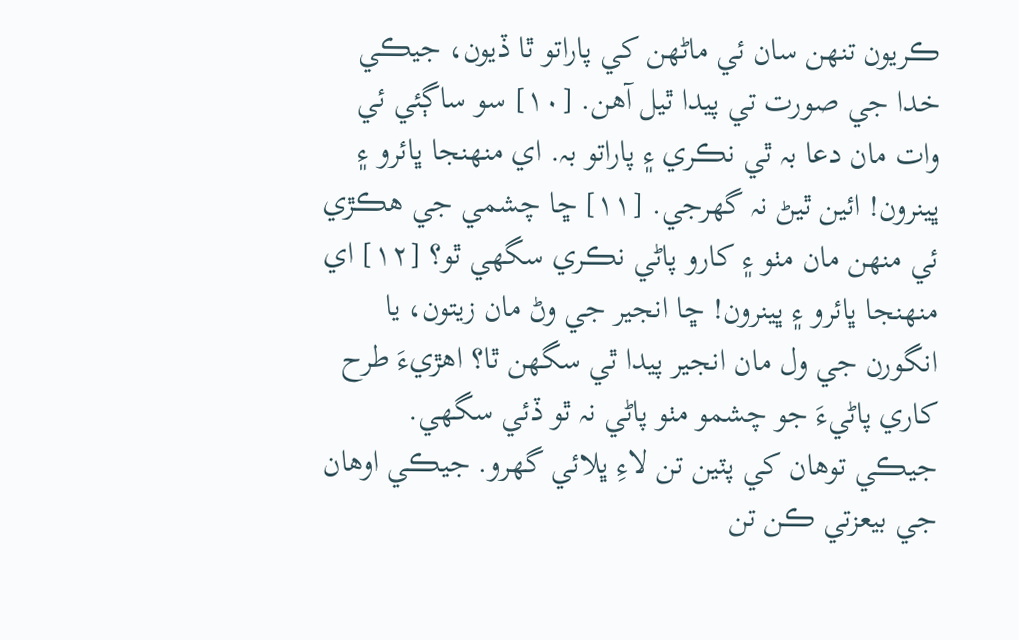ڪريون تنھن سان ئي ماڻھن کي پاراتو ٿا ڏيون، جيڪي خدا جي صورت تي پيدا ٿيل آھن. [١٠] سو ساڳئي ئي وات مان دعا بہ ٿي نڪري ۽ پاراتو بہ. اي منھنجا ڀائرو ۽ ڀينرون! ائين ٿيڻ نہ گھرجي. [١١] ڇا چشمي جي ھڪڙي ئي منھن مان مٺو ۽ کارو پاڻي نڪري سگھي ٿو؟ [١٢] اي منھنجا ڀائرو ۽ ڀينرون! ڇا انجير جي وڻ مان زيتون، يا انگورن جي ول مان انجير پيدا ٿي سگھن ٿا؟ اھڙيءَ طرح کاري پاڻيءَ جو چشمو مٺو پاڻي نہ ٿو ڏئي سگھي.
جيڪي توھان کي پٽين تن لاءِ ڀلائي گھرو. جيڪي اوھان جي بيعزتي ڪن تن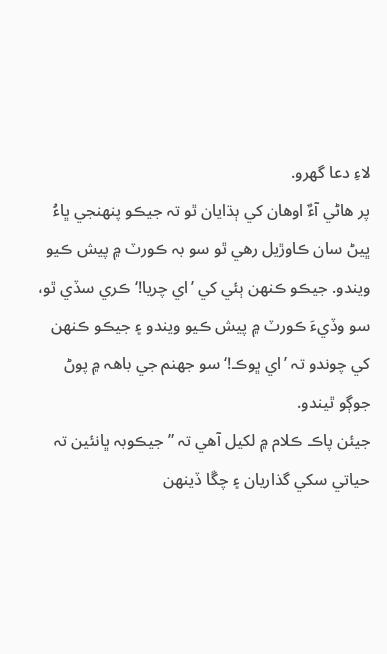لاءِ دعا گھرو.
پر ھاڻي آءٌ اوھان کي ٻڌايان ٿو تہ جيڪو پنھنجي ڀاءُ ڀيڻ سان ڪاوڙيل رھي ٿو سو بہ ڪورٽ ۾ پيش ڪيو ويندو. جيڪو ڪنھن ٻئي کي ’اي چريا!‘ ڪري سڏي ٿو، سو وڏيءَ ڪورٽ ۾ پيش ڪيو ويندو ۽ جيڪو ڪنھن کي چوندو تہ ’اي ڀوڪ!‘ سو جھنم جي باھہ ۾ پوڻ جوڳو ٿيندو.
جيئن پاڪ ڪلام ۾ لکيل آھي تہ ”جيڪوبہ ڀانئين تہ حياتي سکي گذاريان ۽ چڱا ڏينھن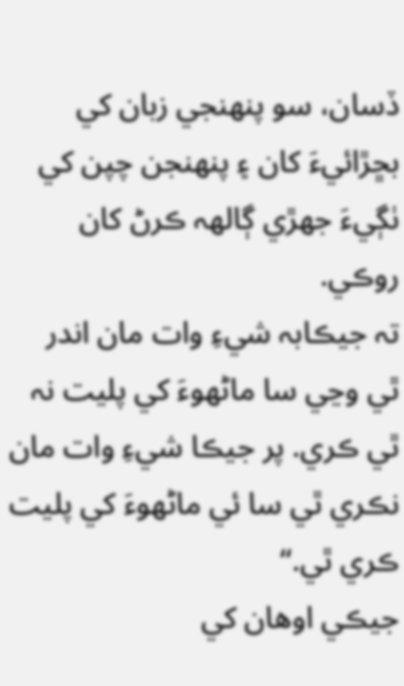ڏسان، سو پنھنجي زبان کي بڇڙائيءَ کان ۽ پنھنجن چپن کي ٺڳيءَ جھڙي ڳالھہ ڪرڻ کان روڪي.
تہ جيڪابہ شيءِ وات مان اندر ٿي وڃي سا ماڻھوءَ کي پليت نہ ٿي ڪري. پر جيڪا شيءِ وات مان نڪري ٿي سا ئي ماڻھوءَ کي پليت ڪري ٿي.“
جيڪي اوھان کي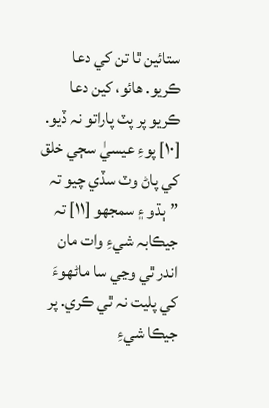ستائين ٿا تن کي دعا ڪريو. ھائو، کين دعا ڪريو پر پٽ پاراتو نہ ڏيو.
[١٠] پوءِ عيسيٰ سڄي خلق کي پاڻ وٽ سڏي چيو تہ ”ٻڌو ۽ سمجھو [١١] تہ جيڪابہ شيءِ وات مان اندر ٿي وڃي سا ماڻھوءَ کي پليت نہ ٿي ڪري. پر جيڪا شيءِ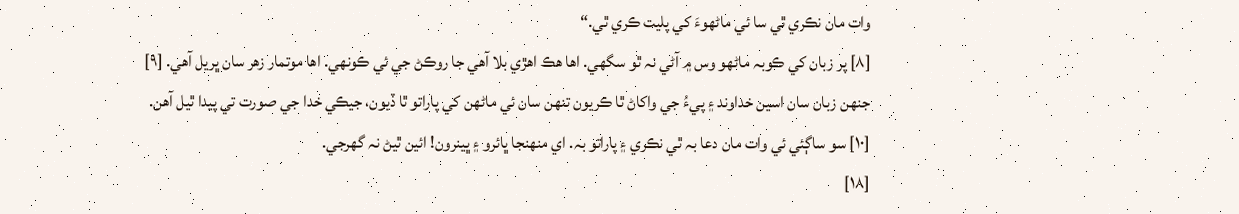وات مان نڪري ٿي سا ئي ماڻھوءَ کي پليت ڪري ٿي.“
[٨] پر زبان کي ڪوبہ ماڻھو وس ۾ آڻي نہ ٿو سگھي. اھا ھڪ اھڙي بلا آھي جا روڪڻ جي ئي ڪونھي. اھا موتمار زھر سان ڀريل آھي. [٩] جنھن زبان سان اسين خداوند ۽ پيءُ جي واکاڻ ٿا ڪريون تنھن سان ئي ماڻھن کي پاراتو ٿا ڏيون، جيڪي خدا جي صورت تي پيدا ٿيل آھن. [١٠] سو ساڳئي ئي وات مان دعا بہ ٿي نڪري ۽ پاراتو بہ. اي منھنجا ڀائرو ۽ ڀينرون! ائين ٿيڻ نہ گھرجي.
[١٨]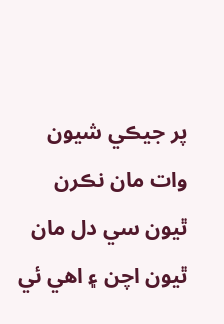پر جيڪي شيون وات مان نڪرن ٿيون سي دل مان ٿيون اچن ۽ اھي ئي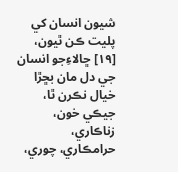شيون انسان کي پليت ڪن ٿيون، [١٩] ڇالاءِجو انسان جي دل مان بڇڙا خيال نڪرن ٿا، جيڪي خون، زناڪاري، حرامڪاري، چوري،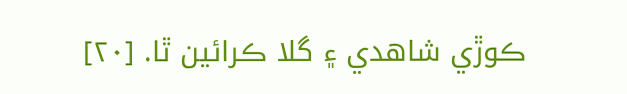ڪوڙي شاھدي ۽ گلا ڪرائين ٿا. [٢٠]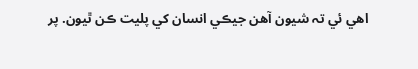اھي ئي تہ شيون آھن جيڪي انسان کي پليت ڪن ٿيون. پر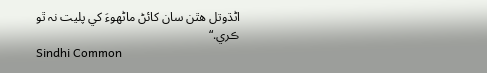اڻڌوتل ھٿن سان کائڻ ماڻھوءَ کي پليت نہ ٿو ڪري.“
Sindhi Common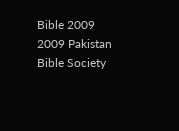Bible 2009
2009 Pakistan Bible Society